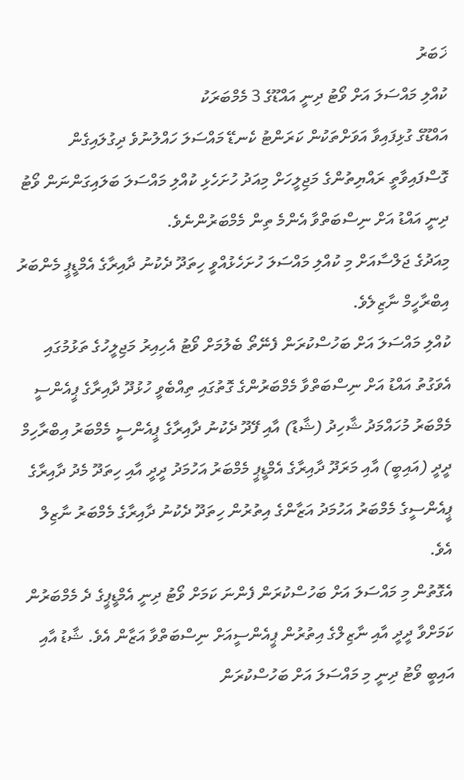ޚަބަރު
ކުއްލި މައްސަލަ އަށް ވޯޓު ދިނީ އައްޑޫގެ 3 މެމްބަރަކު
އައްޑޫގެ ގުޅިފައިވާ އަވަށްތަކުން ކަރަންޓު ކެނޑޭ މައްސަލަ ހައްލުނުވެ ދިގުލައިގެން ގޮސްފައިވާތީ ރައްޔިތުންގެ މަޖިލީހަށް މިއަދު ހުށަހެޅި ކުއްލި މައްސަލަ ބަލައިގަންނަން ވޯޓު ދިނީ އައްޑު އަށް ނިސްބަތްވާ އެންމެ ތިން މެމްބަރުންނެވެ.
މިއަދުގެ ޖަލްސާއަށް މި ކުއްލި މައްސަލަ ހުށަހެޅުއްވީ ހިތަދޫ ދެކުނު ދާއިރާގެ އެމްޑީޕީ މެންބަރު އިބްރާހީމް ނާޒިލެވެ.
ކުއްލި މައްސަލަ އަށް ބަހުސްކުރަން ފެނޭތޯ ބެލުމަށް ވޯޓު އެހިއިރު މަޖިލީހުގެ ތަޅުމުގައި އެވަގުތު އައްޑު އަށް ނިސްބަތްވާ މެމްބަރުންގެ ގޮތުގައި ތިއްބެވީ ހުޅުދޫ ދާއިރާގެ ޕީއެންސީ މެމްބަރު މުހައްމަދު ޝާހިދު (ޝާޑު) އާއި ފޭދޫ ދެކުނު ދާއިރާގެ ޕީއެންސީ މެމްބަރު އިބްރާހިމް ދީދީ (އައިބީ) އާއި މަރަދޫ ދާއިރާގެ އެމްޑީޕީ މެމްބަރު އަހުމަދު ދީދީ އާއި ހިތަދޫ މެދު ދާއިރާގެ ޕީއެންސީގެ މެމްބަރު އަހުމަދު އަޒާންގެ އިތުރުން ހިތަދޫ ދެކުނު ދާއިރާގެ މެމްބަރު ނާޒިލް އެވެ.
އެގޮތުން މި މައްސަލަ އަށް ބަހުސްކުރަން ފެންނަ ކަމަށް ވޯޓު ދިނީ އެމްޑީޕީގެ ދެ މެމްބަރުން ކަމަށްވާ ދީދީ އާއި ނާޒިލްގެ އިތުރުން ޕީއެންސީއަށް ނިސްބަތްވާ އަޒާން އެވެ. ޝާޑު އާއި އައިބީ ވޯޓު ދިނީ މި މައްސަލަ އަށް ބަހުސްކުރަން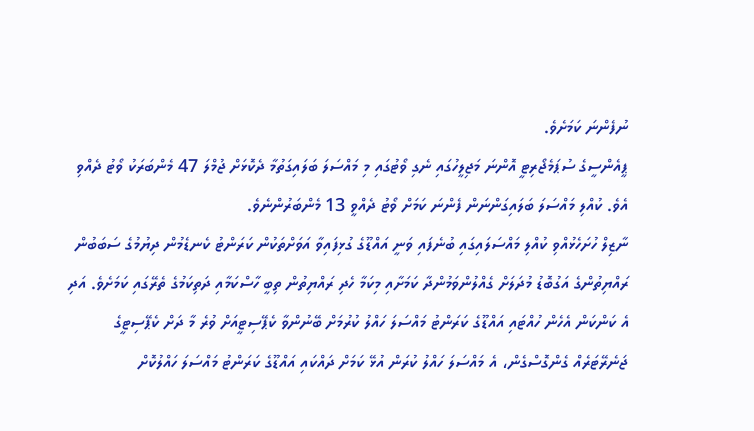ނުފެންނަ ކަމަށެވެ.
ޕީއެންސީގެ ސުޕަމެޖޯރިޓީ އޮންނަ މަޖިލީހުގައި ނެގި ވޯޓުގައި މި މައްސަލަ ބަލައިގަތުމާ ދެކޮޅަށް ޖުމްލަ 47 މެންބަރަކު ވޯޓު ދެއްވި އެވެ. ކުއްލި މައްސަލަ ބަލައިގަންނަން ފެންނަ ކަމަށް ވޯޓު ދެއްވީ 13 މެންބަރުންނެވެ.
ނާޒިލް ހުށަހެޅުއްވި ކުއްލި މައްސަލައިގައި ބުނެފައި ވަނީ އައްޑޫގެ ގުޅިފައިވާ އަވަށްތަކުން ކަރަންޓު ކެނޑެމުން ދިޔުމުގެ ސަބަބުން ރައްޔިތުންގެ އަގުބޮޑު މުދަލަށް ގެއްލުންވަމުންދާ ކަމަށާއި މިކަމާ ހެދި ރައްޔިތުން ތިބީ ހާސްކަމާއި ދަތިކަމުގެ ތެރޭގައި ކަމަށެވެ. އަދި އެ ކަންކަން އެހެން ހުއްޓައި އައްޑޫގެ ކަރަންޓު މައްސަލަ ހައްލު ކުރުމަށް ބޭނުންވާ ކެޕޭސިޓީއަށް ވުރެ މާ ދަށް ކެޕޭސިޓީގެ ޖަނެރޭޓަރެއް ގެންގޮސްގެން، އެ މައްސަލަ ހައްލު ކުރަން އުޅޭ ކަމަށް ދައްކައި އައްޑޫގެ ކަރަންޓު މައްސަލަ ހައްލުކޮށް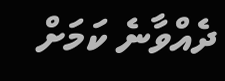ދެއްވާނެ ކަމަށް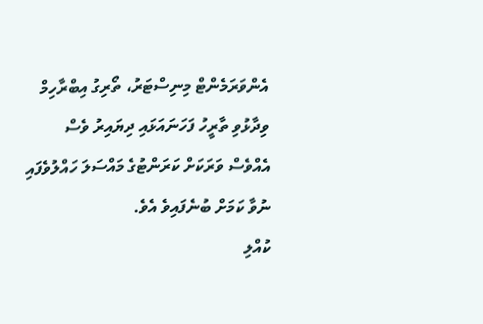އެންވަރަމެންޓް މިނިސްޓަރު، ތޯރިގު އިބްރާހިމް ވިދާޅުވި ތާރީހު ފަހަނައަޅައި ދިޔައިރު ވެސް އެއްވެސް ވަރަކަށް ކަރަންޓުގެ މައްސަލަ ހައްލުވެފައި ނުވާ ކަމަށް ބުނެފައިވެ އެވެ.
ކުއްލި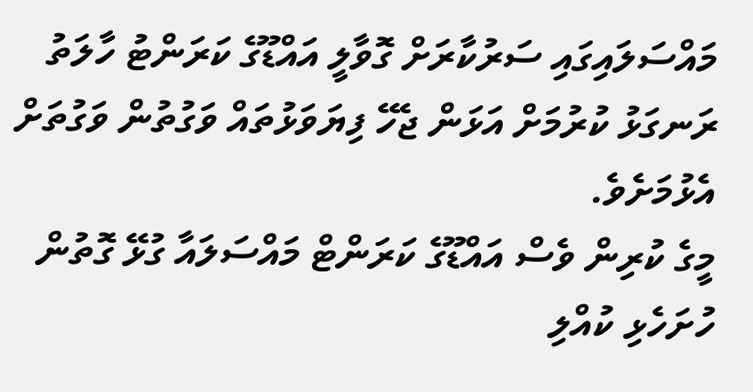މައްސަލައިގައި ސަރުކާރަށް ގޮވާލީ އައްޑޫގެ ކަރަންޓު ހާލަތު ރަނގަޅު ކުރުމަށް އަޅަން ޖެހޭ ފިޔަވަޅުތައް ވަގުތުން ވަގުތަށް އެޅުމަށެވެ.
މީގެ ކުރިން ވެސް އައްޑޫގެ ކަރަންޓް މައްސަލައާ ގުޅޭ ގޮތުން ހުށަހެޅި ކުއްލި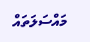މައްސަލަތައް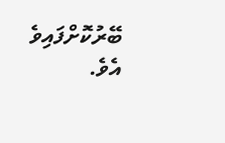ބޭރުކޮށްފައިވެ އެވެ.